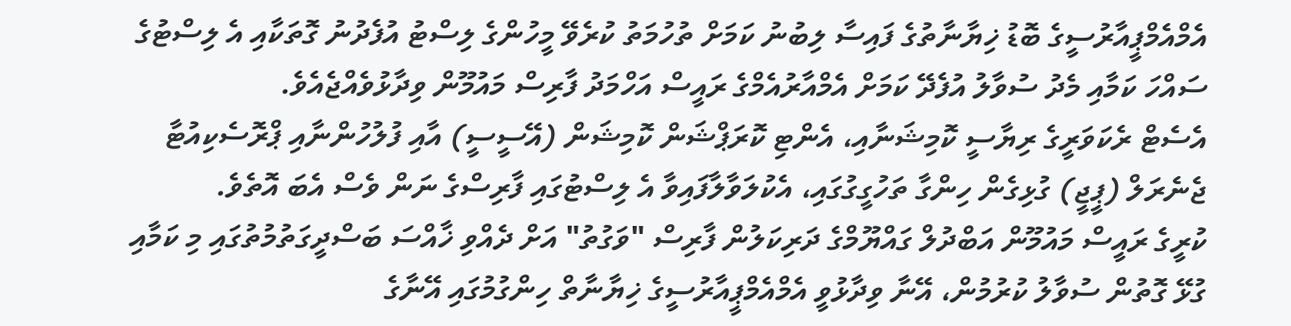އެމްއެމްޕީއާރުސީގެ ބޮޑު ޚިޔާނާތުގެ ފައިސާ ލިބުނު ކަމަށް ތުހުމަތު ކުރެވޭ މީހުންގެ ލިސްޓު އުފެދުނު ގޮތަކާއި އެ ލިސްޓުގެ ސައްހަ ކަމާއި މެދު ސުވާލު އުފެދޭ ކަމަށް އެމްއާރުއެމްގެ ރައީސް އަހްމަދު ފާރިސް މައުމޫން ވިދާޅުވެއްޖެއެވެ.
އެސެޓް ރެކަވަރީގެ ރިޔާސީ ކޮމިޝަނާއި، އެންޓި ކޮރަޕްޝަން ކޮމިޝަން (އޭސީސީ) އާއި ފުލުހުންނާއި ޕްރޮސެކިއުޓާ ޖެނެރަލް (ޕީޖީ) ގުޅިގެން ހިންގާ ތަހުގީގުގައި، އެކުލަވާލާފައިވާ އެ ލިސްޓުގައި ފާރިސްގެ ނަން ވެސް އެބަ އޮތެވެ.
ކުރީގެ ރައީސް މައުމޫން އަބްދުލް ގައްޔޫމްގެ ދަރިކަލުން ފާރިސް "ވަގުތު" އަށް ދެއްވި ޚާއްސަ ބަސްދީގަތުމުތުގައި މި ކަމާއި ގުޅޭ ގޮތުން ސުވާލު ކުރުމުން، އޭނާ ވިދާޅުވީ އެމްއެމްޕީއާރުސީގެ ޚިޔާނާތް ހިންގުމުގައި އޭނާގެ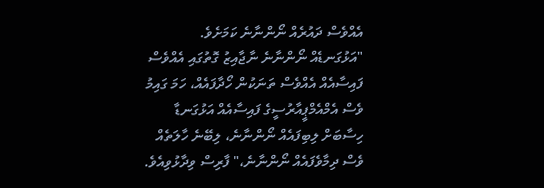އެއްވެސް ދައުރެއް ނޯންނާނެ ކަމަށެވެ.
"އަޅުގަނޑެއް ނޯންނާނެ ނާޖާއިޒު ގޮތުގައި އެއްވެސް ފައިސާއެއް އެއްވެސް ތަނަކުން ހޯދާފައެއް، ހަމަ ގައިމު ވެސް އެމްއެމްޕީއާރުސީގެ ފައިސާއެއް އަޅުގަނޑާ ހިސާބަށް ލިބިފައެއް ނޯންނާނެ، ލިބޭނެ ހާލަތެއް ވެސް ދިމާވެފައެއް ނޯންނާނެ،" ފާރިސް ވިދާޅުވިއެވެ.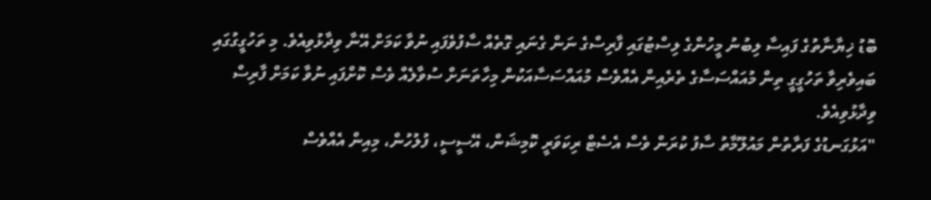ބޮޑު ޚިޔާނާތުގެ ފައިސާ ލިބުނު މީހުންގެ ލިސްޓުގައި ފާރިސްގެ ނަން ގެނައި ގޮތެއް ސާފުވެފައި ނުވާ ކަމަށް އޭނާ ވިދާޅުވިއެވެ. މި ތަހުގީގުގައި ބައިވެރިވާ ތަހުގީގީ ތިން މުއައްސަސާގެ ތެރެއިން އެއްވެސް މުއައްސަސާއަކުން މިހާތަނަށް ސުވާލެއް ވެސް ކޮށްފައި ނުވާ ކަމަށް ފާރިސް ވިދާޅުވިއެވެ.
"އަޅުގަނޑުގެ ފަރާތުން މައުލޫމާތު ސާފު ކުރަން ވެސް އެސެޓް ރިކަވަރީ ކޮމިޝަން، އޭސީސީ، ފުލުހުން، މިއިން އެއްވެސް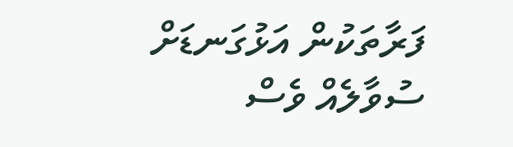ފަރާތަކުން އަޅުގަނޑަށް ސުވާލެއް ވެސް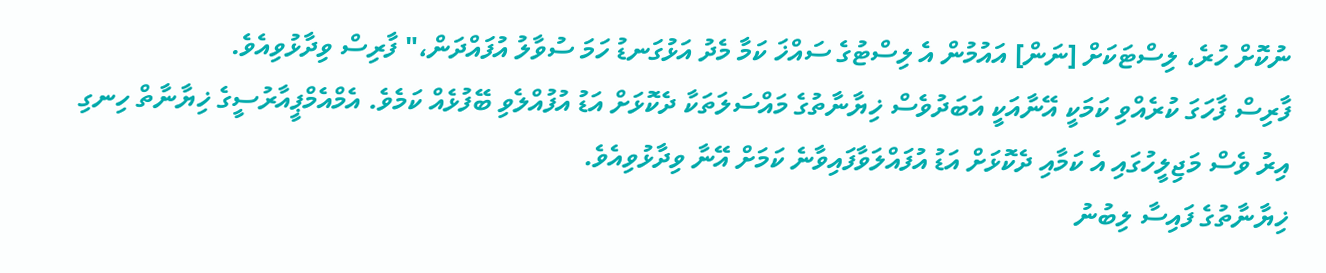ނުކޮށް ހުރެ، ލިސްޓަކަށް [ނަން] އައުމުން އެ ލިސްޓުގެ ސައްޚަ ކަމާ މެދު އަޅުގަނޑު ހަމަ ސުވާލު އުފައްދަން،" ފާރިސް ވިދާޅުވިއެވެ.
ފާރިސް ފާހަގަ ކުރެއްވި ކަމަކީ އޭނާއަކީ އަބަދުވެސް ޚިޔާނާތުގެ މައްސަލަތަކާ ދެކޮޅަށް އަޑު އުފުއްލެވި ބޭފުޅެއް ކަމެވެ. އެމްއެމްޕީއާރުސީގެ ޚިޔާނާތް ހިނގި އިރު ވެސް މަޖިލީހުގައި އެ ކަމާއި ދެކޮޅަށް އަޑު އުފައްލަވާފައިވާނެ ކަމަށް އޭނާ ވިދާޅުވިއެވެ.
ޚިޔާނާތުގެ ފައިސާ ލިބުނު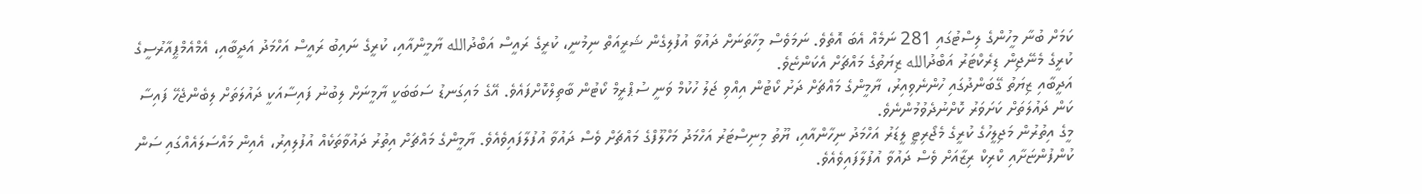ކަމަށް ބުނާ މީހުންގެ ލިސްޓުގައި 281 ނަމެއް އެބަ އޮތެވެ. ނަމަވެސް މިހާތަނަށް ދައުވާ އުފުލިގެން ޝަރީއަތް ނިމުނީ، ކުރީގެ ރައީސް އަބްދުالله ޔާމީންއާއި، ކުރީގެ ނައިބު ރައީސް އަހްމަދު އަދީބާއި، އެމްއެމްޕީއާރުސީގެ ކުރީގެ މެނޭޖިން ޑިރެކްޓަރު އަބްދުالله ޒިޔަތުގެ މައްޗަށް އެކަންޏެވެ.
އަދީބާއި ޒިޔަތު ގޭބަންދުގައި ހުންނެވިއިރު، ޔާމީންގެ މައްޗަށް ދަށު ކޯޓުން އިއްވި ޖަލު ހުކުމް ވަނީ ސުޕްރީމް ކޯޓުން ބާތިލްކޮށްފައެވެ. އޭގެ މައިގަނޑު ސަބަބަކީ ޔާމީނަށް ލިބުނު ފައިސާއަކީ ދައުލަތަށް ލިބެންޖެހޭ ފައިސާ ކަން ދައުލަތަށް ކަށަވަރު ކޮށްނުދެވުމުންނެވެ.
މީގެ އިތުރުން މަޖިލީހުގެ ކުރީގެ މެޖޯރިޓީ ލީޑަރު އަހްމަދު ނިހާންއާއި، ޔޫތު މިނިސްޓަރު އަހްމަދު މަހްލޫފްގެ މައްޗަށް ވެސް ދައުވާ އުފުލާފައިވެއެވެ. ޔާމީންގެ މައްޗަށް އިތުރު ދައުވާތަކެއް އުފުލިއިރު، އެއިން މައްސަލައެއްގައި ސަން ކުންފުންޏަށާއި ކްރިކް ރިޒާއަށް ވެސް ދައުވާ އުފުލާފައިވެއެވެ.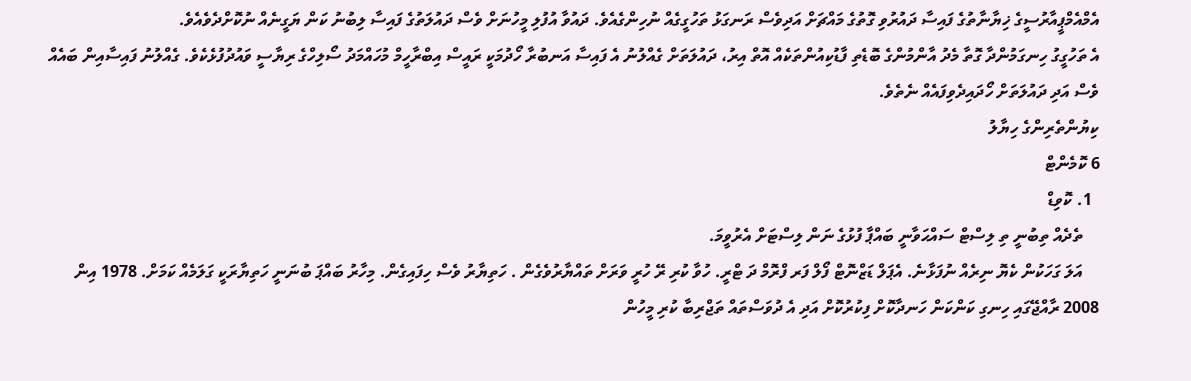އެމްއެމްޕީއާރުސީގެ ޚިޔާނާތުގެ ފައިސާ ދައުރުވި ގޮތުގެ މައްޗަށް އަދިވެސް ރަނގަޅު ތަހުގީގެއް ނުހިންގެއެވެ. ދައުވާ އުފުލި މީހުނަށް ވެސް ދައުލަތުގެ ފައިސާ ލިބުނު ކަން ޔަގީނެއް ނުކޮށްދެވެއެވެ.
އެ ތަހުގީގު ހިނގަމުންދާ ގޮތާ މެދު އާންމުންގެ ބޮޑެތި ފާޑުކިއުންތަކެއް އޮތް އިރު، ދައުލަތަށް ގެއްލުނު އެ ފައިސާ އަނބުރާ ހޯދުމަކީ ރައީސް އިބްރާހީމް މުހައްމަދު ސޯލިހްގެ ރިޔާސީ ވައުދުފުޅެކެވެ. ގެއްލުނު ފައިސާއިން ބައެއް ވެސް އަދި ދައުލަތަށް ހޯދައިދެވިފައެއް ނެތެވެ.
ކިޔުންތެރިންގެ ހިޔާލު
6 ކޮމެންޓް
  1. ކޮވިޑް
    ތެދެއް ތިބުނީ ތި ލިސްޓް ސައްޙަވާނީ ބައްޕާ ފުޅުގެ ނަން ލިސްޓަށް އެރުވީމަ.
    އަލަ ގަހަކުން ކެޔޮ ނިރެއް ނުފަޅާނެ. އެޕަލް ޑަޒްނޮޓް ފޯލް ފަރ ފްރޮމް ދަ ޓްރީ. ހުވާ ކުރި ރޭ ހުރީ ވަރަށް ތައްޔާރުވެގެން . ހަތިޔާރު ވެސް ހިފައިގެން. މިހާރު ބައްޕަ ބުނަނީ ހަތިޔާރަކީ ގަލަމެއް ކަމަށް. 1978 އިން 2008 ރާއްޖޭގައި ހިނގި ކަންކަން ހަނދާކޮށް ފިކުރުކޮށް އަދި އެ ދުވަސްތައް ތަޖްރިބާ ކުރި މީހުން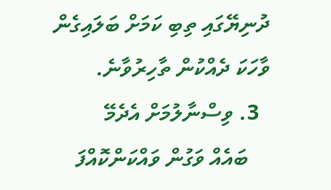ދުނިޔޭގައި ތިބި ކަމަށް ބަލައިގެން ވާހަކަ ދެއްކުން ތާހިރުވާނެ.
  3. ވިސްނާލުމަށް އެދެމޭ
    ބައެއް ވަގުން ވައްކަންކޮއްފަ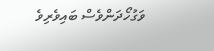ވަގުހޯދަންވެސް ބައިވެރިވެ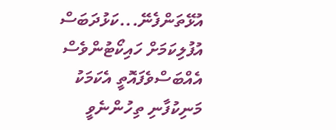އުޅޭތަންފެނޭ...ކަޅުދަބަސް އުފުލިކަމަށް ހައިކޯޓުންވެސް އެއްބަސްވެފައޮތީ އެކަމަކު މަނިކުފާނި ތިހުންނެވީ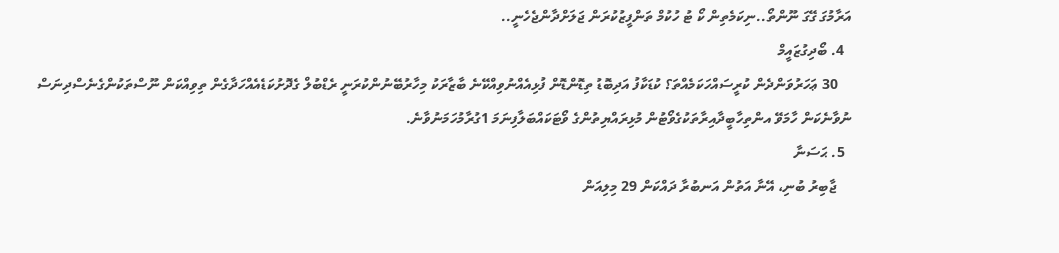އަރާމުގަ ގޭގަ ނޫންތޯ..ނިކަމެތިން ކޯ ޓު ހުކުމް ތަންފީޒުކުރަން ޖަލަށްދާންޖެހެނީ..
  4. ބޯދިގުޒައީމް
    30 ޢަހަރުވަންދެން ކުރީސައްހަކަމެއްތަ؟ ކުޑަކާފު އަދިބޮޑު ތިޑޮންޑޮން ފުޅިއެއްނުވިއްކޭނެ ބާޒާރަކު މިހާރުބޭނުންކުރަނީ ރެޑްބުލް ގެދޮށުކަޑެއެއްހަދާގެން ތިވިއްކަން ނޫސްތަކުންގެނެސްދިނަސް ނުވާނެކަން ހާމަވޭ އންތިހާބީދާއިރާތަކުގެވޯޓުން މުޅިރައްޔިތުންގެ ވޯޓަކައްބަލާފިނަމަ 1ގުރާމުހަމަނުވާނެ.
  5. ޙަސަނާ
    ޖާބިރު ބުނި، އޭނާ އަތުން އަނބުރާ ދައްކަން 29 މިލިއަން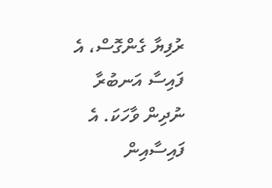ރުފިޔާ ގެންގޮސް، އެ ފައިސާ އަނބުރާ ނުދިން ވާހަކަ. އެ ފައިސާއިން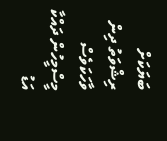ބަޔަކަށް ރިޝްވަތު ދިން ވާހަކަވެސް މީސްމީހުން ދައްކާ އަޑު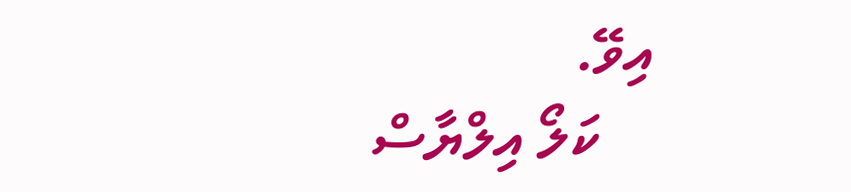އިވޭ.
    ކަލޯ އިލްޔާސް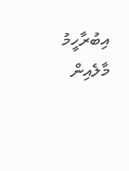އިބުރާހީމު މާލެއިން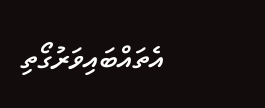އެތައްބައިވަރުގޯތި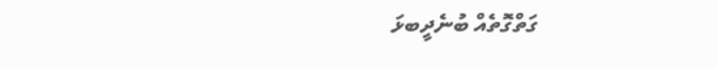ގަތްގޮތެއް ބުނެދީބޅަ